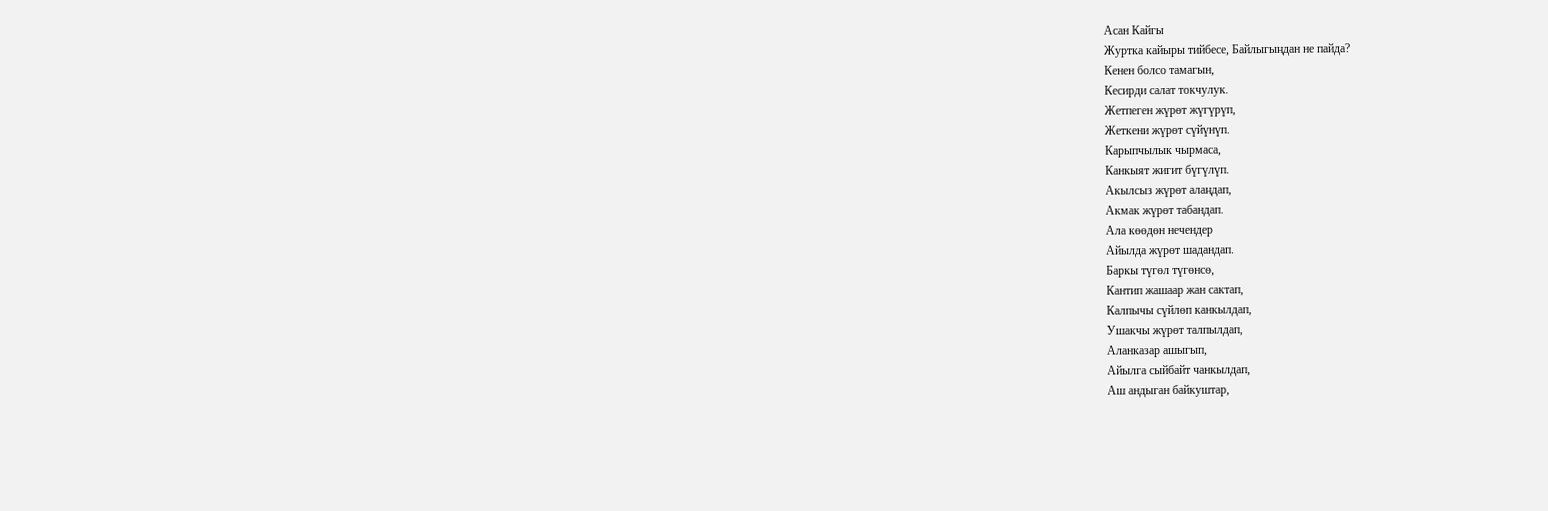Асан Кайгы
Журтка кайыры тийбесе, Байлыгыңдан не пайда?
Кенен болсо тамагын,
Кесирди салат токчулук.
Жетпеген жүрөт жүгүрүп,
Жеткени жүрөт сүйүнүп.
Карыпчылык чырмаса,
Канкыят жигит бүгүлүп.
Акылсыз жүрөт алаңдап,
Акмак жүрөт табандап.
Ала көөдөн нечендер
Айылда жүрөт шадандап.
Баркы түгөл түгөнсө,
Кантип жашаар жан сактап,
Калпычы сүйлөп канкылдап,
Ушакчы жүрөт талпылдап,
Аланказар ашыгып,
Айылга сыйбайт чанкылдап,
Аш андыган байкуштар,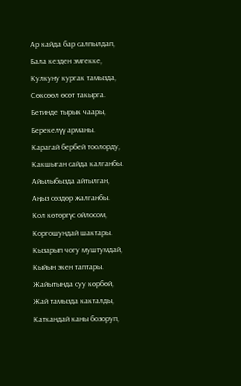Ар кайда бар салпылдап,
Бала кезден эмгекке,
Кулкуну кургак тамызда,
Сөксөөл өсөт такырга.
Бетинде тырык чаары,
Берекелүү арманы.
Карагай бербей тоолорду,
Какшыган сайда калганбы.
Айылыбызда айтылган,
Аңыз сөздөр жалганбы.
Кол көтөргүс ойлосом,
Коргошундай шактары.
Кызарып чогу муштумдай,
Кыйын экен таптары.
Жайытында суу көрбөй,
Жай тамызда какталды,
Каткандай каны бозоруп,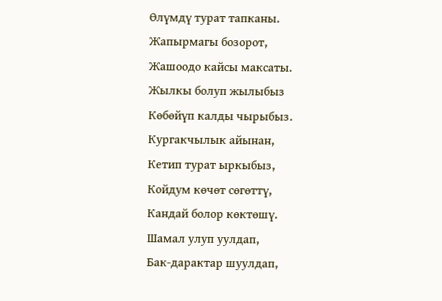Өлүмдү турат тапканы.
Жапырмагы бозорот,
Жашоодо кайсы максаты.
Жылкы болуп жылыбыз
Көбөйүп калды чырыбыз.
Кургакчылык айынан,
Кетип турат ыркыбыз,
Койдум көчөт сөгөттү,
Кандай болор көктөшү.
Шамал улуп уулдап,
Бак-дарактар шуулдап,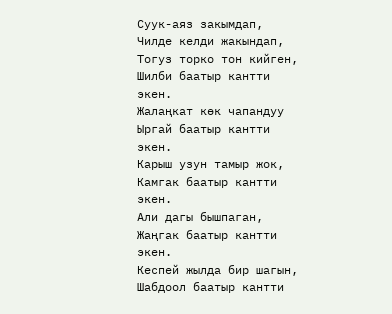Суук-аяз закымдап,
Чилде келди жакындап,
Тогуз торко тон кийген,
Шилби баатыр кантти экен.
Жалаңкат көк чапандуу
Ыргай баатыр кантти экен.
Карыш узун тамыр жок,
Камгак баатыр кантти экен.
Али дагы бышпаган,
Жаңгак баатыр кантти экен.
Кеспей жылда бир шагын,
Шабдоол баатыр кантти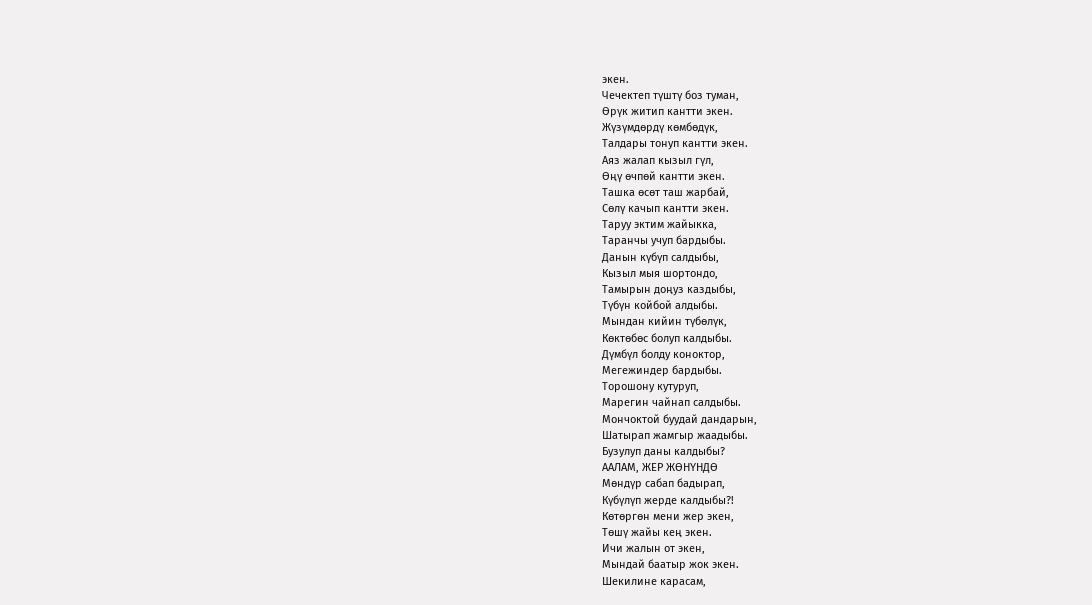экен.
Чечектеп түштү боз туман,
Өрүк житип кантти экен.
Жүзүмдөрдү көмбөдүк,
Талдары тонуп кантти экен.
Аяз жалап кызыл гүл,
Өңү өчпөй кантти экен.
Ташка өсөт таш жарбай,
Сөлү качып кантти экен.
Таруу эктим жайыкка,
Таранчы учуп бардыбы.
Данын күбүп салдыбы,
Кызыл мыя шортондо,
Тамырын доңуз каздыбы,
Түбүн койбой алдыбы.
Мындан кийин түбөлүк,
Көктөбөс болуп калдыбы.
Дүмбүл болду коноктор,
Мегежиндер бардыбы.
Торошону кутуруп,
Марегин чайнап салдыбы.
Мончоктой буудай дандарын,
Шатырап жамгыр жаадыбы.
Бузулуп даны калдыбы?
ААЛАМ, ЖЕР ЖӨНҮНДӨ
Мөндүр сабап бадырап,
Күбүлүп жерде калдыбы?!
Көтөргөн мени жер экен,
Төшү жайы кең экен.
Ичи жалын от экен,
Мындай баатыр жок экен.
Шекилине карасам,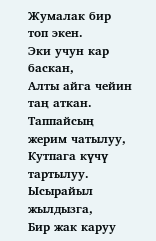Жумалак бир топ экен.
Эки учун кар баскан,
Алты айга чейин таң аткан.
Таппайсың жерим чатылуу,
Кутпага күчү тартылуу.
Ысырайыл жылдызга,
Бир жак каруу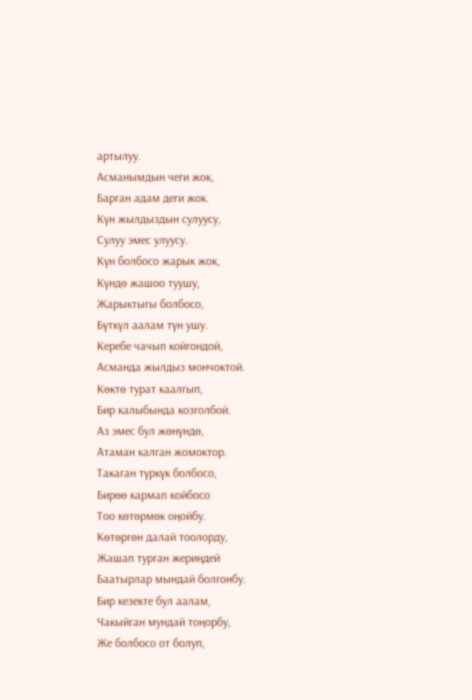артылуу.
Асманымдын чеги жок,
Барган адам деги жок.
Күн жылдыздын сулуусу,
Сулуу эмес улуусу.
Күн болбосо жарык жок,
Күндө жашоо туушу,
Жарыктыгы болбосо,
Бүткүл аалам түн ушу.
Керебе чачып койгондой,
Асманда жылдыз мончоктой.
Көктө турат каалгып,
Бир калыбында козголбой.
Аз эмес бул жөнүндө,
Атаман калган жомоктор.
Такаган түркүк болбосо,
Бирөө кармап койбосо
Тоо көтөрмөк оңойбу.
Көтөргөн далай тоолорду,
Жашап турган жериңдей
Баатырлар мындай болгонбу.
Бир кезекте бул аалам,
Чакыйган мундай тоңорбу,
Же болбосо от болуп,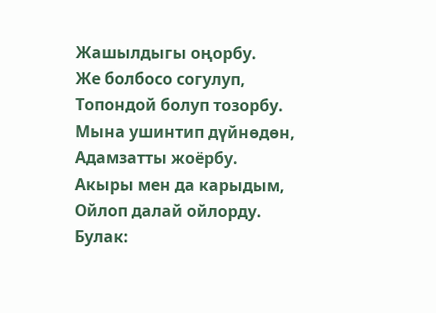Жашылдыгы оңорбу.
Же болбосо согулуп,
Топондой болуп тозорбу.
Мына ушинтип дүйнөдөн,
Адамзатты жоёрбу.
Акыры мен да карыдым,
Ойлоп далай ойлорду.
Булак: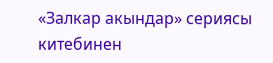«Залкар акындар» сериясы китебинен